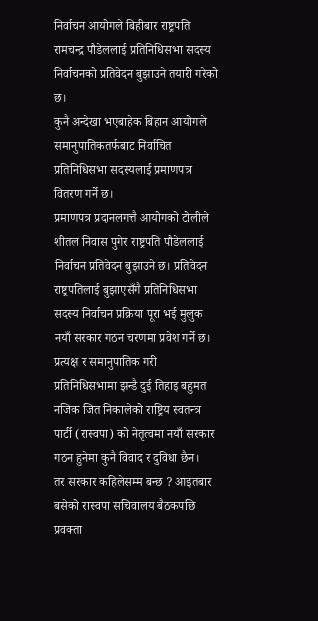निर्वाचन आयोगले बिहीबार राष्ट्रपति रामचन्द्र पौडेललाई प्रतिनिधिसभा सदस्य निर्वाचनको प्रतिवेदन बुझाउने तयारी गरेको छ।
कुनै अन्देखा भएबाहेक बिहान आयोगले समानुपातिकतर्फबाट निर्वाचित प्रतिनिधिसभा सदस्यलाई प्रमाणपत्र वितरण गर्ने छ।
प्रमाणपत्र प्रदानलगत्तै आयोगको टोलीले शीतल निवास पुगेर राष्ट्रपति पौडेललाई निर्वाचन प्रतिवेदन बुझाउने छ। प्रतिवेदन राष्ट्रपतिलाई बुझाएसँगै प्रतिनिधिसभा सदस्य निर्वाचन प्रक्रिया पूरा भई मुलुक नयाँ सरकार गठन चरणमा प्रवेश गर्ने छ।
प्रत्यक्ष र समानुपातिक गरी प्रतिनिधिसभामा झन्डै दुई तिहाइ बहुमत नजिक जित निकालेको राष्ट्रिय स्वतन्त्र पार्टी (रास्वपा) को नेतृत्वमा नयाँ सरकार गठन हुनेमा कुनै विवाद र दुविधा छैन।
तर सरकार कहिलेसम्म बन्छ ? आइतबार बसेको रास्वपा सचिवालय बैठकपछि प्रवक्ता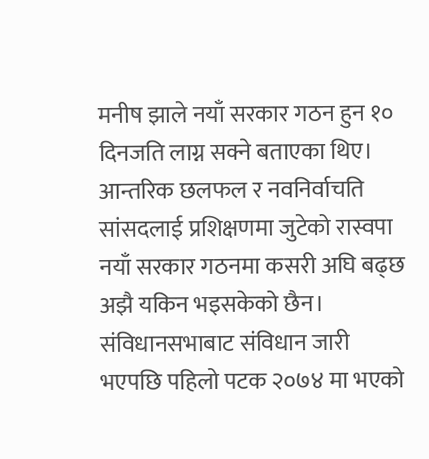मनीष झाले नयाँ सरकार गठन हुन १० दिनजति लाग्न सक्ने बताएका थिए।
आन्तरिक छलफल र नवनिर्वाचति सांसदलाई प्रशिक्षणमा जुटेको रास्वपा नयाँ सरकार गठनमा कसरी अघि बढ्छ अझै यकिन भइसकेको छैन।
संविधानसभाबाट संविधान जारी भएपछि पहिलो पटक २०७४ मा भएको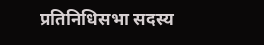प्रतिनिधिसभा सदस्य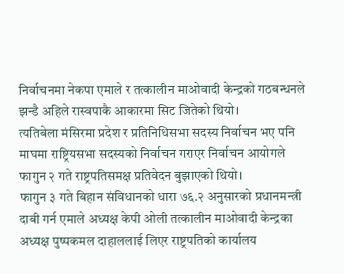निर्वाचनमा नेकपा एमाले र तत्कालीन माओवादी केन्द्रको गठबन्धनले झन्डै अहिले रास्वपाकै आकारमा सिट जितेको थियो।
त्यतिबेला मंसिरमा प्रदेश र प्रतिनिधिसभा सदस्य निर्वाचन भए पनि माघमा राष्ट्रियसभा सदस्यको निर्वाचन गराएर निर्वाचन आयोगले फागुन २ गते राष्ट्रपतिसमक्ष प्रतिवेदन बुझाएको थियो।
फागुन ३ गते बिहान संविधानको धारा ७६.२ अनुसारको प्रधानमन्त्री दाबी गर्न एमाले अध्यक्ष केपी ओली तत्कालीन माओवादी केन्द्रका अध्यक्ष पुष्पकमल दाहाललाई लिएर राष्ट्रपतिको कार्यालय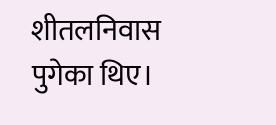शीतलनिवास पुगेका थिए।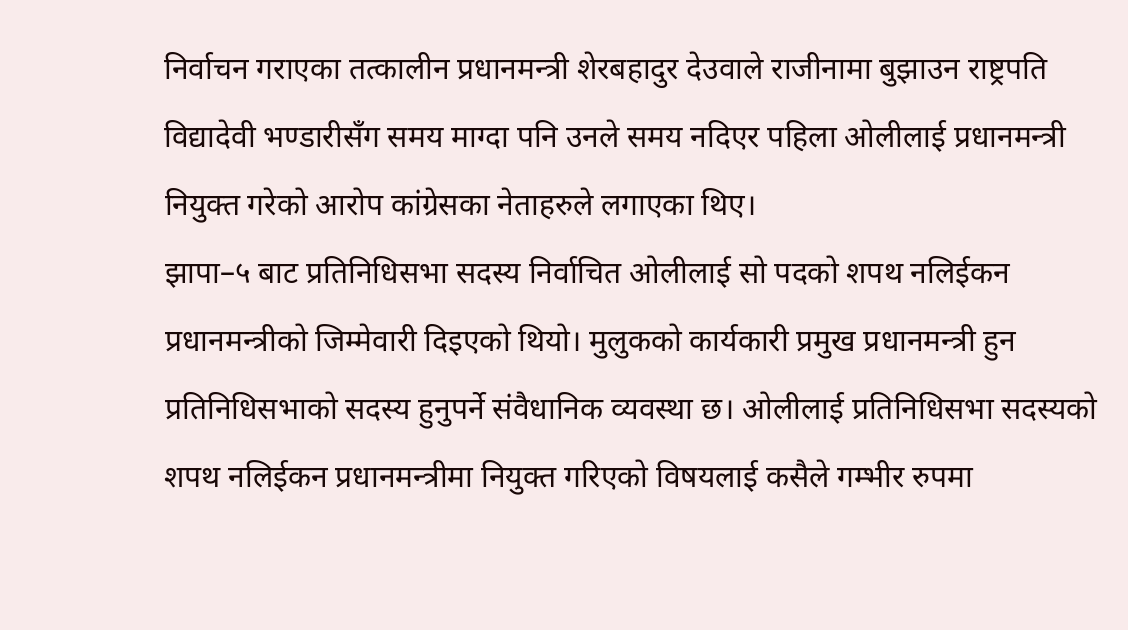निर्वाचन गराएका तत्कालीन प्रधानमन्त्री शेरबहादुर देउवाले राजीनामा बुझाउन राष्ट्रपति विद्यादेवी भण्डारीसँग समय माग्दा पनि उनले समय नदिएर पहिला ओलीलाई प्रधानमन्त्री नियुक्त गरेको आरोप कांग्रेसका नेताहरुले लगाएका थिए।
झापा–५ बाट प्रतिनिधिसभा सदस्य निर्वाचित ओलीलाई सो पदको शपथ नलिईकन प्रधानमन्त्रीको जिम्मेवारी दिइएको थियो। मुलुकको कार्यकारी प्रमुख प्रधानमन्त्री हुन प्रतिनिधिसभाको सदस्य हुनुपर्ने संवैधानिक व्यवस्था छ। ओलीलाई प्रतिनिधिसभा सदस्यको शपथ नलिईकन प्रधानमन्त्रीमा नियुक्त गरिएको विषयलाई कसैले गम्भीर रुपमा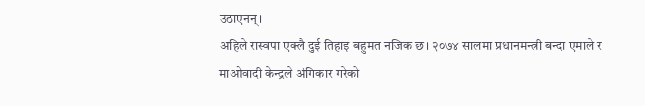उठाएनन्।
अहिले रास्वपा एक्लै दुई तिहाइ बहुमत नजिक छ। २०७४ सालमा प्रधानमन्त्री बन्दा एमाले र माओवादी केन्द्रले अंगिकार गरेको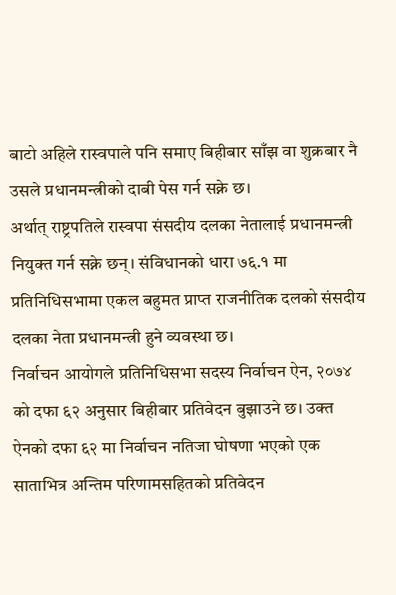बाटो अहिले रास्वपाले पनि समाए बिहीबार साँझ वा शुक्रबार नै उसले प्रधानमन्त्रीको दाबी पेस गर्न सक्ने छ।
अर्थात् राष्ट्रपतिले रास्वपा संसदीय दलका नेतालाई प्रधानमन्त्री नियुक्त गर्न सक्ने छन्। संविधानको धारा ७६.१ मा प्रतिनिधिसभामा एकल बहुमत प्राप्त राजनीतिक दलको संसदीय दलका नेता प्रधानमन्त्री हुने व्यवस्था छ।
निर्वाचन आयोगले प्रतिनिधिसभा सदस्य निर्वाचन ऐन, २०७४ को दफा ६२ अनुसार बिहीबार प्रतिवेदन बुझाउने छ। उक्त ऐनको दफा ६२ मा निर्वाचन नतिजा घोषणा भएको एक साताभित्र अन्तिम परिणामसहितको प्रतिवेदन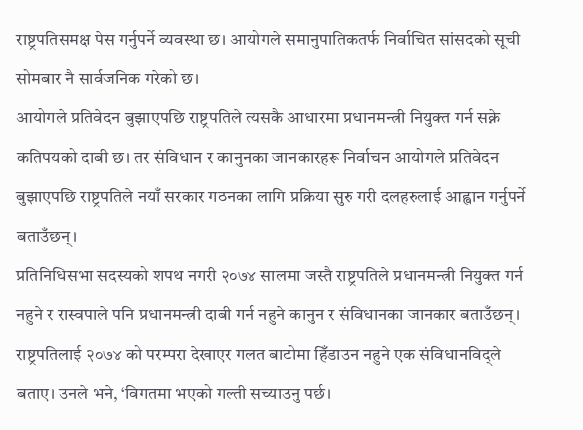राष्ट्रपतिसमक्ष पेस गर्नुपर्ने व्यवस्था छ। आयोगले समानुपातिकतर्फ निर्वाचित सांसदको सूची सोमबार नै सार्वजनिक गरेको छ।
आयोगले प्रतिवेदन बुझाएपछि राष्ट्रपतिले त्यसकै आधारमा प्रधानमन्त्री नियुक्त गर्न सक्ने कतिपयको दाबी छ। तर संविधान र कानुनका जानकारहरू निर्वाचन आयोगले प्रतिवेदन बुझाएपछि राष्ट्रपतिले नयाँ सरकार गठनका लागि प्रक्रिया सुरु गरी दलहरुलाई आह्वान गर्नुपर्ने बताउँछन्।
प्रतिनिधिसभा सदस्यको शपथ नगरी २०७४ सालमा जस्तै राष्ट्रपतिले प्रधानमन्त्री नियुक्त गर्न नहुने र रास्वपाले पनि प्रधानमन्त्री दाबी गर्न नहुने कानुन र संविधानका जानकार बताउँछन्।
राष्ट्रपतिलाई २०७४ को परम्परा देखाएर गलत बाटोमा हिँडाउन नहुने एक संविधानविद्ले बताए। उनले भने, ‘विगतमा भएको गल्ती सच्याउनु पर्छ।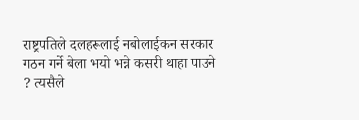राष्ट्रपतिले दलहरूलाई नबोलाईकन सरकार गठन गर्ने बेला भयो भन्ने कसरी थाहा पाउने ? त्यसैले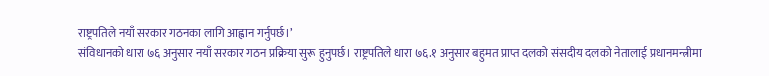राष्ट्रपतिले नयाँ सरकार गठनका लागि आह्वान गर्नुपर्छ।’
संविधानको धारा ७६ अनुसार नयाँ सरकार गठन प्रक्रिया सुरू हुनुपर्छ। राष्ट्रपतिले धारा ७६.१ अनुसार बहुमत प्राप्त दलको संसदीय दलको नेतालाई प्रधानमन्त्रीमा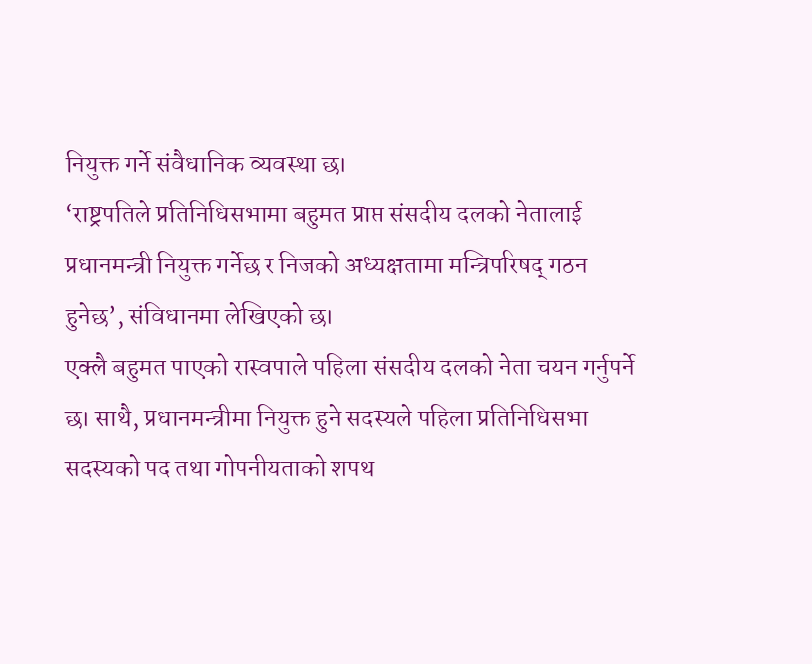नियुक्त गर्ने संवैधानिक व्यवस्था छ।
‘राष्ट्रपतिले प्रतिनिधिसभामा बहुमत प्राप्त संसदीय दलको नेतालाई प्रधानमन्त्री नियुक्त गर्नेछ र निजको अध्यक्षतामा मन्त्रिपरिषद् गठन हुनेछ’, संविधानमा लेखिएको छ।
एक्लै बहुमत पाएको रास्वपाले पहिला संसदीय दलको नेता चयन गर्नुपर्ने छ। साथै, प्रधानमन्त्रीमा नियुक्त हुने सदस्यले पहिला प्रतिनिधिसभा सदस्यको पद तथा गोपनीयताको शपथ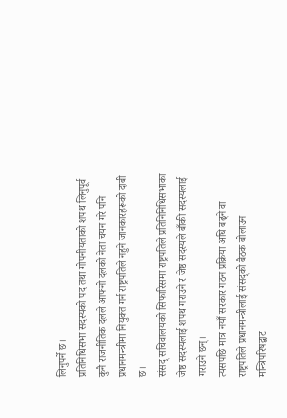लिनुपर्ने छ।
प्रतिनिधिसभा सदस्यको पद तथा गोपनीयताको शपथ लिनुपूर्व कुनै राजनीतिक दलले आफ्नो दलको नेता चयन गरे पनि प्रधानमन्त्रीमा नियुक्त गर्न राष्ट्रपतिले नहुने जानकारहरूको दाबी छ।
संसद् सचिवालयको सिफारिसमा राष्ट्रपतिले प्रतिनिनिधिसभाका जेष्ठ सदस्यलाई शपथ गराउने र जेष्ठ सदस्यले बाँकी सदस्यलाई गराउने छन्।
त्यसपछि मात्र नयाँ सरकार गठन प्रक्रिया अघि बढ्ने वा राष्ट्रपतिले प्रधानमन्त्रीलाई संसद्को बैठक बोलाउन मन्त्रिपरिषद्बाट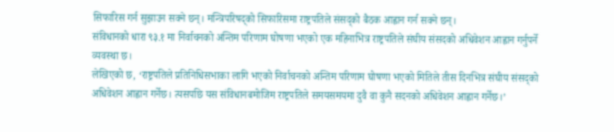सिफारिस गर्न सुझाउन सक्ने छन्। मन्त्रिपरिषद्को सिफारिसमा राष्ट्रपतिले संसद्को बैठक आह्वान गर्न सक्ने छन्।
संविधानको धारा ९३.१ मा निर्वाचनको अन्तिम परिणाम घोषणा भएको एक महिनाभित्र राष्ट्रपतिले संघीय संसदको अधिवेशन आह्वान गर्नुपर्ने व्यवस्था छ।
लेखिएको छ, ‘राष्ट्रपतिले प्रतिनिधिसभाका लागि भएको निर्वाचनको अन्तिम परिणाम घोषणा भएको मितिले तीस दिनभित्र संघीय संसद्को अधिवेशन आह्वान गर्नेछ। त्यसपछि यस संविधानबमोजिम राष्ट्रपतिले समयसमयमा दुवै वा कुनै सदनको अधिवेशन आह्वान गर्नेछ।’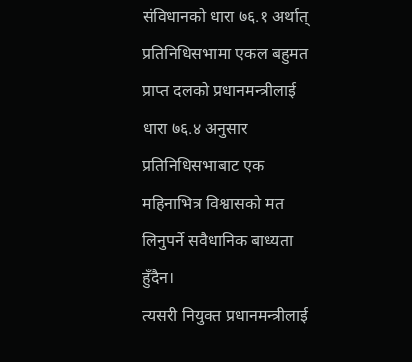संविधानको धारा ७६.१ अर्थात् प्रतिनिधिसभामा एकल बहुमत प्राप्त दलको प्रधानमन्त्रीलाई धारा ७६.४ अनुसार प्रतिनिधिसभाबाट एक महिनाभित्र विश्वासको मत लिनुपर्ने सवैधानिक बाध्यता हुँदैन।
त्यसरी नियुक्त प्रधानमन्त्रीलाई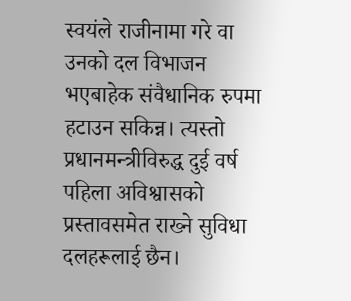स्वयंले राजीनामा गरे वा उनको दल विभाजन भएबाहेक संवैधानिक रुपमा हटाउन सकिन्न। त्यस्तो प्रधानमन्त्रीविरुद्ध दुई वर्ष पहिला अविश्वासको प्रस्तावसमेत राख्ने सुविधा दलहरूलाई छैन।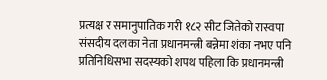प्रत्यक्ष र समानुपातिक गरी १८२ सीट जितेको रास्वपा संसदीय दलका नेता प्रधानमन्त्री बन्नेमा शंका नभए पनि प्रतिनिधिसभा सदस्यको शपथ पहिला कि प्रधानमन्त्री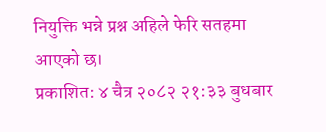नियुक्ति भन्ने प्रश्न अहिले फेरि सतहमा आएको छ।
प्रकाशित: ४ चैत्र २०८२ २१:३३ बुधबार